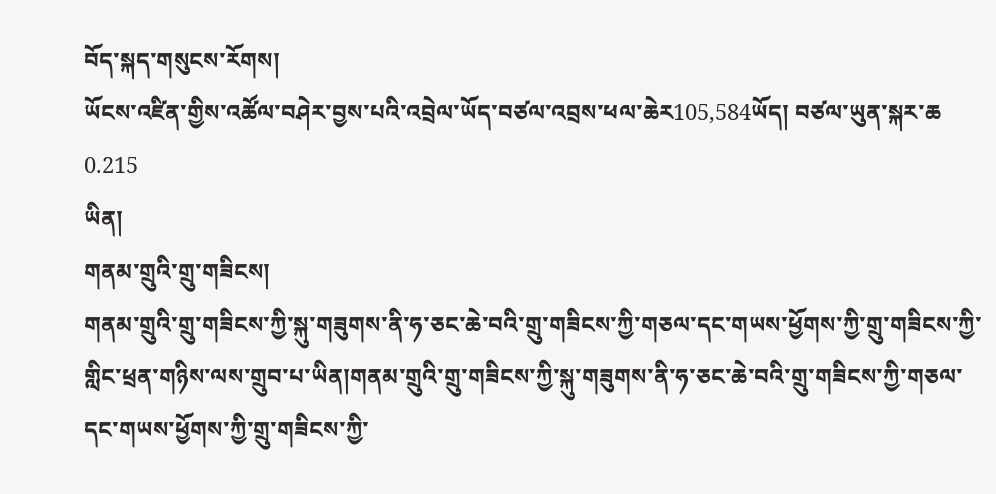བོད་སྐད་གསུངས་རོགས།
ཡོངས་འཛིན་གྱིས་འཚོལ་བཤེར་བྱས་པའི་འབྲེལ་ཡོད་བཙལ་འབྲས་ཕལ་ཆེར105,584ཡོད། བཙལ་ཡུན་སྐར་ཆ 0.215
ཡིན།
གནམ་གྲུའི་གྲུ་གཟིངས།
གནམ་གྲུའི་གྲུ་གཟིངས་ཀྱི་སྐུ་གཟུགས་ནི་ཧ་ཅང་ཆེ་བའི་གྲུ་གཟིངས་ཀྱི་གཅལ་དང་གཡས་ཕྱོགས་ཀྱི་གྲུ་གཟིངས་ཀྱི་གླིང་ཕྲན་གཉིས་ལས་གྲུབ་པ་ཡིན།གནམ་གྲུའི་གྲུ་གཟིངས་ཀྱི་སྐུ་གཟུགས་ནི་ཧ་ཅང་ཆེ་བའི་གྲུ་གཟིངས་ཀྱི་གཅལ་དང་གཡས་ཕྱོགས་ཀྱི་གྲུ་གཟིངས་ཀྱི་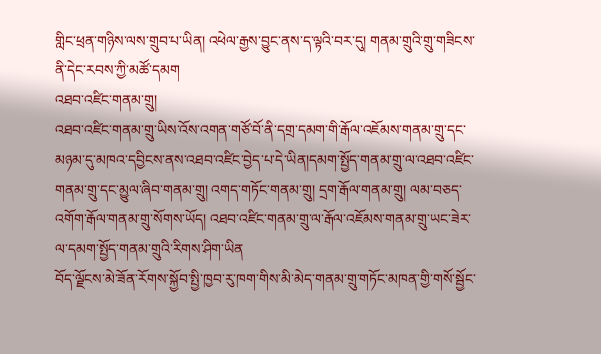གླིང་ཕྲན་གཉིས་ལས་གྲུབ་པ་ཡིན། འཕེལ་རྒྱས་བྱུང་ནས་ད་ལྟའི་བར་དུ། གནམ་གྲུའི་གྲུ་གཟིངས་ནི་དེང་རབས་ཀྱི་མཚོ་དམག
འཐབ་འཛིང་གནམ་གྲུ།
འཐབ་འཛིང་གནམ་གྲུ་ཡིས་འོས་འགན་གཙོ་བོ་ནི་དགྲ་དམག་གི་རྒོལ་འཇོམས་གནམ་གྲུ་དང་མཉམ་དུ་མཁའ་དབྱིངས་ནས་འཐབ་འཛིང་བྱེད་པ་དེ་ཡིན།དམག་སྤྱོད་གནམ་གྲུ་ལ་འཐབ་འཛིང་གནམ་གྲུ་དང་མྱུལ་ཞིབ་གནམ་གྲུ། འགད་གཏོང་གནམ་གྲུ། དྲག་རྒོལ་གནམ་གྲུ། ལམ་བཅད་འགོག་རྒོལ་གནམ་གྲུ་སོགས་ཡོད། འཐབ་འཛིང་གནམ་གྲུ་ལ་རྒོལ་འཇོམས་གནམ་གྲུ་ཡང་ཟེར་ལ་དམག་སྤྱོད་གནམ་གྲུའི་རིགས་ཤིག་ཡིན
བོད་ལྗོངས་མེ་ཟོན་རོགས་སྐྱོབ་སྤྱི་ཁྱབ་རུ་ཁག་གིས་མི་མེད་གནམ་གྲུ་གཏོང་མཁན་གྱི་གསོ་སྦྱོང་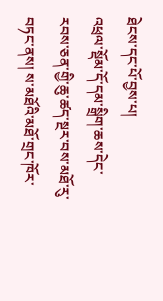ཐེངས་དང་པོ་བྱས་པ།
འཕྲལ་སྡོམ་དོ་དམ་སྒྲིག་ཆས་དེང་རབས་ཅན་གྱི་ཆུ་ཚད་སྔར་བས་མཐོ་རུ་བཏང་ནས། ས་མཐོའི་མཐོ་གྲང་ཁོར་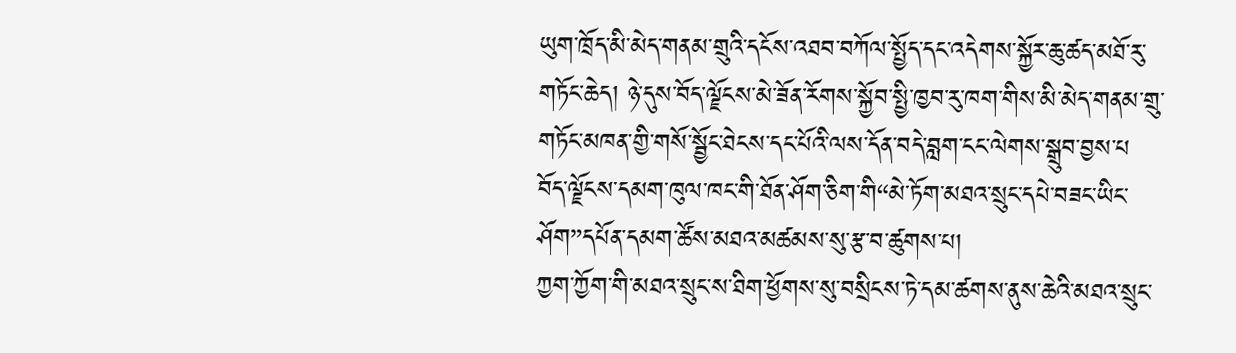ཡུག་ཁྲོད་མི་མེད་གནམ་གྲུའི་དངོས་འཐབ་བཀོལ་སྤྱོད་དང་འདེགས་སྐྱོར་ཆུ་ཚད་མཐོ་རུ་གཏོང་ཆེད། ཉེ་དུས་བོད་ལྗོངས་མེ་ཟོན་རོགས་སྐྱོབ་སྤྱི་ཁྱབ་རུ་ཁག་གིས་མི་མེད་གནམ་གྲུ་གཏོང་མཁན་གྱི་གསོ་སྦྱོང་ཐེངས་དང་པོའི་ལས་དོན་བདེ་བླག་ངང་ལེགས་སྒྲུབ་བྱས་པ
བོད་ལྗོངས་དམག་ཁུལ་ཁང་གི་ཐོན་ཤོག་ཅིག་གི“མེ་ཏོག་མཐའ་སྲུང་དཔེ་བཟང་ཡིང་ཤོག”དཔོན་དམག་ཚོས་མཐའ་མཚམས་སུ་རྩ་བ་ཚུགས་པ།
ཀྱག་ཀྱོག་གི་མཐའ་སྲུང་ས་ཐིག་ཕྱོགས་སུ་བསྲིངས་ཏེ་དམ་ཚགས་ནུས་ཆེའི་མཐའ་སྲུང་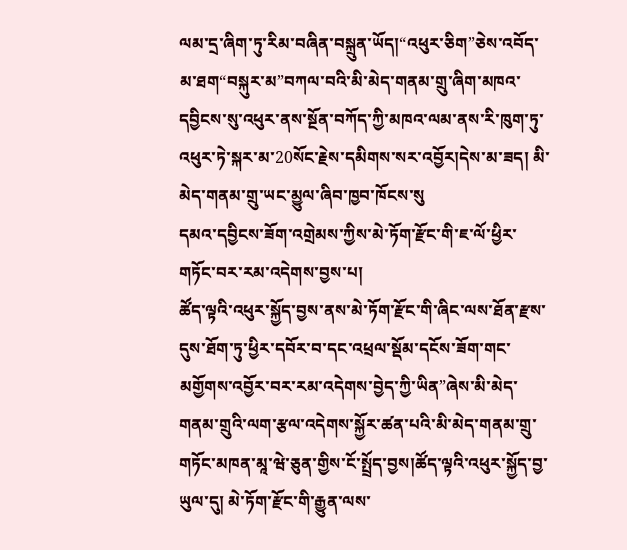ལམ་དྲ་ཞིག་ཏུ་རིམ་བཞིན་བསྐྲུན་ཡོད།“འཕུར་ཅིག”ཅེས་འབོད་མ་ཐག“བསྐུར་མ”བཀལ་བའི་མི་མེད་གནམ་གྲུ་ཞིག་མཁའ་དབྱིངས་སུ་འཕུར་ནས་སྔོན་བཀོད་ཀྱི་མཁའ་ལམ་ནས་རི་ཁུག་ཏུ་འཕུར་ཏེ་སྐར་མ་20སོང་རྗེས་དམིགས་སར་འབྱོར།དེས་མ་ཟད། མི་མེད་གནམ་གྲུ་ཡང་མྱུལ་ཞིབ་ཁྱབ་ཁོངས་སུ
དམའ་དབྱིངས་ཟོག་འགྲེམས་ཀྱིས་མེ་ཏོག་རྫོང་གི་ཇ་ལོ་ཕྱིར་གཏོང་བར་རམ་འདེགས་བྱས་པ།
ཚོད་ལྟའི་འཕུར་སྐྱོད་བྱས་ནས་མེ་ཏོག་རྫོང་གི་ཞིང་ལས་ཐོན་རྫས་དུས་ཐོག་ཏུ་ཕྱིར་དབོར་བ་དང་འཕྲལ་སྡོམ་དངོས་ཟོག་གང་མགྱོགས་འབྱོར་བར་རམ་འདེགས་བྱེད་ཀྱི་ཡིན”ཞེས་མི་མེད་གནམ་གྲུའི་ལག་རྩལ་འདེགས་སྐྱོར་ཚན་པའི་མི་མེད་གནམ་གྲུ་གཏོང་མཁན་མཱ་ཝེ་ཅུན་གྱིས་ངོ་སྤྲོད་བྱས།ཚོད་ལྟའི་འཕུར་སྐྱོད་བྱ་ཡུལ་དུ། མེ་ཏོག་རྫོང་གི་རྒྱུན་ལས་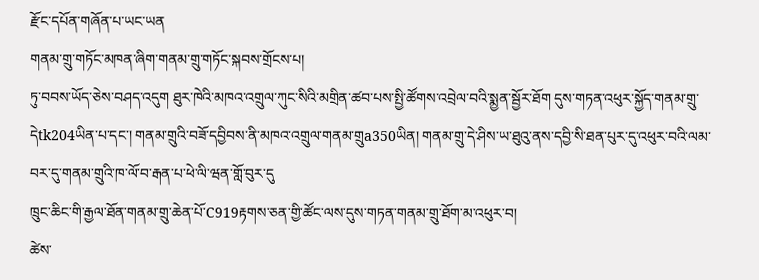རྫོང་དཔོན་གཞོན་པ་ཡང་ཡན
གནམ་གྲུ་གཏོང་མཁན་ཞིག་གནམ་གྲུ་གཏོང་སྐབས་གྲོངས་པ།
ཏུ་བབས་ཡོད་ཅེས་བཤད་འདུག ཐུར་ཁེའི་མཁའ་འགྲུལ་ཀུང་སིའི་མགྲིན་ཚབ་པས་སྤྱི་ཚོགས་འབྲེལ་བའི་སྨྱན་སྦྱོར་ཐོག དུས་གཏན་འཕུར་སྐྱོད་གནམ་གྲུ་དེtk204ཡིན་པ་དང་། གནམ་གྲུའི་བཟོ་དབྱིབས་ནི་མཁའ་འགྲུལ་གནམ་གྲུa350ཡིན། གནམ་གྲུ་དེ་ཤིས་ཡ་ཐུའུ་ནས་དབྱི་སི་ཐན་པུར་དུ་འཕུར་བའི་ལམ་བར་དུ་གནམ་གྲུའི་ཁ་ལོ་བ་རྒན་པ་ཕེ་ལི་ཝན་གློ་བུར་དུ
ཁྲུང་ཆིང་གི་རྒྱལ་ཐོན་གནམ་གྲུ་ཆེན་པོ་C919རྟགས་ཅན་གྱི་ཚོང་ལས་དུས་གཏན་གནམ་གྲུ་ཐོག་མ་འཕུར་བ།
ཚེས་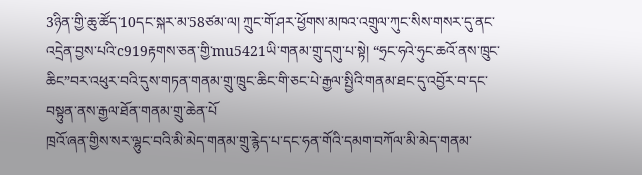3ཉིན་གྱི་ཆུ་ཚོད་10དང་སྐར་མ་58ཙམ་ལ། ཀྲུང་གོ་ཤར་ཕྱོགས་མཁའ་འགྲུལ་ཀུང་སིས་གསར་དུ་ནང་འདྲེན་བྱས་པའི་c919རྟགས་ཅན་གྱི་mu5421ཡི་གནམ་གྲུ་དགུ་པ་སྟེ། “ཧྲང་ཧའེ་ཧུང་ཆའོ་ནས་ཁྲུང་ཆིང”བར་འཕུར་བའི་དུས་གཏན་གནམ་གྲུ་ཁྲུང་ཆིང་གི་ཅང་པེ་རྒྱལ་སྤྱིའི་གནམ་ཐང་དུ་འབྱོར་བ་དང་བསྟུན་ནས་རྒྱལ་ཐོན་གནམ་གྲུ་ཆེན་པོ
ཁྲའོ་ཞན་གྱིས་སར་ལྷུང་བའི་མི་མེད་གནམ་གྲུ་རྙེད་པ་དང་ཧན་གོའི་དམག་བཀོལ་མི་མེད་གནམ་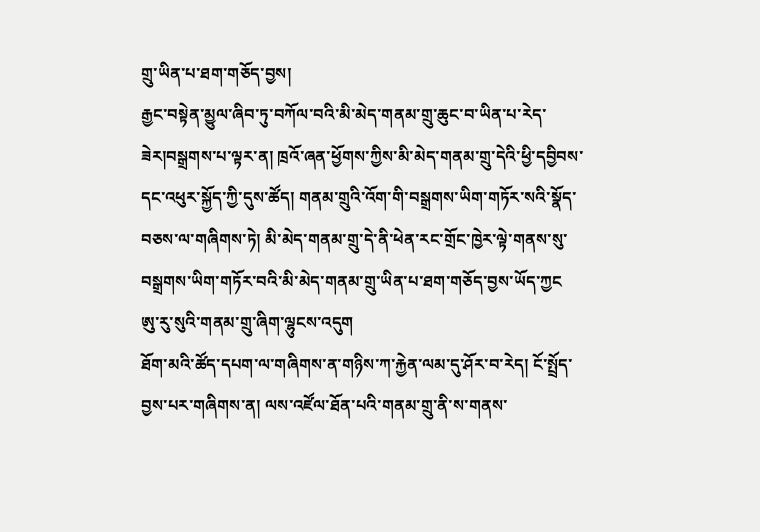གྲུ་ཡིན་པ་ཐག་གཅོད་བྱས།
རྒྱང་བསྟེན་མྱུལ་ཞིབ་ཏུ་བཀོལ་བའི་མི་མེད་གནམ་གྲུ་ཆུང་བ་ཡིན་པ་རེད་ཟེར།བསྒྲགས་པ་ལྟར་ན། ཁྲའོ་ཞན་ཕྱོགས་ཀྱིས་མི་མེད་གནམ་གྲུ་དེའི་ཕྱི་དབྱིབས་དང་འཕུར་སྐྱོད་ཀྱི་དུས་ཚོད། གནམ་གྲུའི་འོག་གི་བསྒྲགས་ཡིག་གཏོར་སའི་སྣོད་བཅས་ལ་གཞིགས་ཏེ། མི་མེད་གནམ་གྲུ་དེ་ནི་ཕེན་རང་གྲོང་ཁྱེར་ལྟེ་གནས་སུ་བསྒྲགས་ཡིག་གཏོར་བའི་མི་མེད་གནམ་གྲུ་ཡིན་པ་ཐག་གཅོད་བྱས་ཡོད་ཀྱང
ཨུ་རུ་སུའི་གནམ་གྲུ་ཞིག་ལྷུངས་འདུག
ཐོག་མའི་ཚོད་དཔག་ལ་གཞིགས་ན་གཉིས་ཀ་རྐྱེན་ལམ་དུ་ཤོར་བ་རེད། ངོ་སྤྲོད་བྱས་པར་གཞིགས་ན། ལས་འཛོལ་ཐོན་པའི་གནམ་གྲུ་ནི་ས་གནས་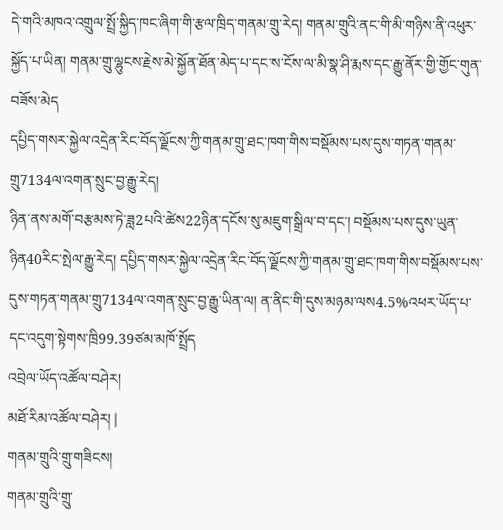དེ་གའི་མཁའ་འགྲུལ་སྤྲོ་སྐྱིད་ཁང་ཞིག་གི་རྩལ་ཁྲིད་གནམ་གྲུ་རེད། གནམ་གྲུའི་ནང་གི་མི་གཉིས་ནི་འཕུར་སྐྱོད་པ་ཡིན། གནམ་གྲུ་ལྷུངས་རྗེས་མེ་སྐྱོན་ཐོན་མེད་པ་དང་ས་ངོས་ལ་མི་སྣ་ཤི་རྨས་དང་རྒྱུ་ནོར་གྱི་གྱོང་གུན་བཟོས་མེད
དཔྱིད་གསར་སྐྱེལ་འདྲེན་རིང་བོད་ལྗོངས་ཀྱི་གནམ་གྲུ་ཐང་ཁག་གིས་བསྡོམས་པས་དུས་གཏན་གནམ་གྲུ7134ལ་འགན་སྲུང་བྱ་རྒྱུ་རེད།
ཉིན་ནས་མགོ་བརྩམས་ཏེ་ཟླ2པའི་ཚེས22ཉིན་དངོས་སུ་མཇུག་སྒྲིལ་བ་དང་། བསྡོམས་པས་དུས་ཡུན་ཉིན40རིང་སྤེལ་རྒྱུ་རེད། དཔྱིད་གསར་སྐྱེལ་འདྲེན་རིང་བོད་ལྗོངས་ཀྱི་གནམ་གྲུ་ཐང་ཁག་གིས་བསྡོམས་པས་དུས་གཏན་གནམ་གྲུ7134ལ་འགན་སྲུང་བྱ་རྒྱུ་ཡིན་ལ། ན་ནིང་གི་དུས་མཉམ་ལས4.5%འཕར་ཡོད་པ་དང་འདུག་སྟེགས་ཁྲི99.39ཙམ་མཁོ་སྤྲོད
འབྲེལ་ཡོད་འཚོལ་བཤེར།
མཐོ་རིམ་འཚོལ་བཤེར། |
གནམ་གྲུའི་གྲུ་གཟིངས།
གནམ་གྲུའི་གྲུ་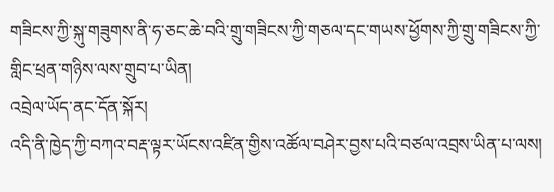གཟིངས་ཀྱི་སྐུ་གཟུགས་ནི་ཧ་ཅང་ཆེ་བའི་གྲུ་གཟིངས་ཀྱི་གཅལ་དང་གཡས་ཕྱོགས་ཀྱི་གྲུ་གཟིངས་ཀྱི་གླིང་ཕྲན་གཉིས་ལས་གྲུབ་པ་ཡིན།
འབྲེལ་ཡོད་ནང་དོན་སྐོར།
འདི་ནི་ཁྱེད་ཀྱི་བཀའ་བརྡ་ལྟར་ཡོངས་འཛིན་གྱིས་འཚོལ་བཤེར་བྱས་པའི་བཙལ་འབྲས་ཡིན་པ་ལས།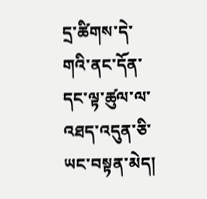དྲ་ཚིགས་དེ་གའི་ནང་དོན་དང་ལྟ་ཚུལ་ལ་འཐད་འདུན་ཅི་ཡང་བསྟན་མེད།